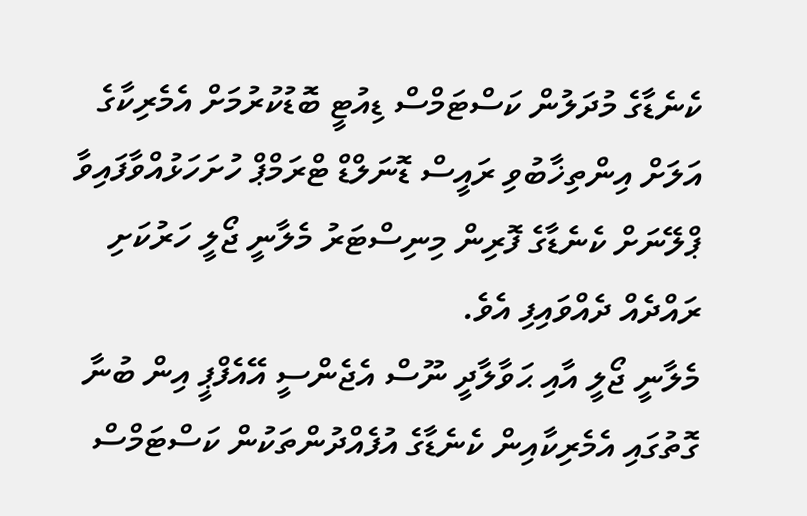ކެނެޑާގެ މުދަލުން ކަސްޓަމްސް ޑިއުޓީ ބޮޑުކުރުމަށް އެމެރިކާގެ އަލަށް އިންތިޚާބުވި ރައީސް ޑޮނަލްޑް ޓްރަމްޕް ހުށަހަޅުއްވާފައިވާ ޕްލޭނަށް ކެނެޑާގެ ފޮރިން މިނިސްޓަރު މެލާނީ ޖޯލީ ހަރުކަށި ރައްދެއް ދެއްވައިފި އެވެ.
މެލާނީ ޖޯލީ އާއި ޙަވާލާދީ ނޫސް އެޖެންސީ އޭއެފްޕީ އިން ބުނާ ގޮތުގައި އެމެރިކާއިން ކެނެޑާގެ އުފެއްދުންތަކުން ކަސްޓަމްސް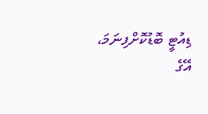ޑިއުޓީ ބޮޑުކޮށްފިނަމަ، އޭގެ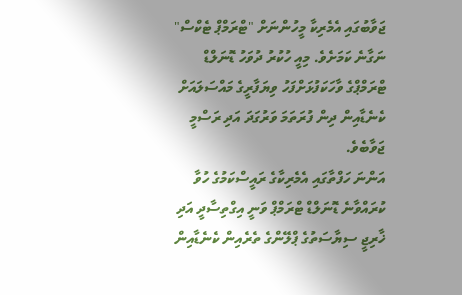ޖަވާބުގައި އެމެރިކާ މީހުންނަށް "ޓްރަމްޕް ޓެކްސް" ނަގާނެ ކަމަށެވެ. މިއީ ހުކުރު ދުވަހު ޑޮނަލްޑް ޓްރަމްޕްގެ ވާހަކަފުޅަށްފަހު ވިޔަފާރީގެ މައްސަލައަށް ކެނެޑާއިން ދިން ފުރަތަމަ ވަރުގަދަ އަދި ރަސްމީ ޖަވާބެވެ.
އަންނަ ހަފްތާގައި އެމެރިކާގެ ރައީސްކަމުގެ ހުވާ ކުރައްވާނެ ޑޮނަލްޑް ޓްރަމްޕް ވަނީ އިގްތިސާދީ އަދި ޚާރިޖީ ސިޔާސަތުގެ ޕްލޭންގެ ތެރެއިން ކެނެޑާއިން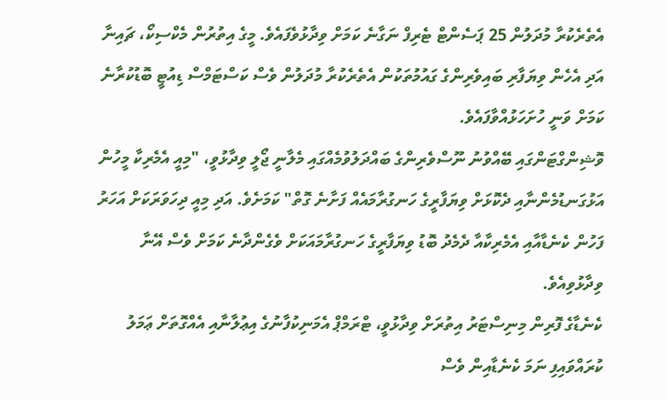އެތެރެކުރާ މުދަލުން 25 ޕަސެންޓް ޓެރިފް ނަގާނެ ކަމަށް ވިދާޅުވެފައެވެ. މީގެ އިތުރުން މެކްސިކޯ، ޗައިނާ އަދި އެހެން ވިޔަފާރި ބައިވެރިންގެ ގައުމުތަކުން އެތެރެކުރާ މުދަލުން ވެސް ކަސްޓަމްސް ޑިއުޓީ ބޮޑުކުރާނެ ކަމަށް ވަނީ ހުށަހަޅުއްވާފައެވެ.
ވޮޝިންގްޓަންގައި ބޭއްވުނު ނޫސްވެރިންގެ ބައްދަލުވުމެއްގައި މެލާނީ ޖޯލީ ވިދާޅުވީ، "މިއީ އެމެރިކާ މީހުން އަޅުގަނޑުމެންނާއި ދެކޮޅަށް ވިޔަފާރީގެ ހަނގުރާމައެއް ފަށާނެ ގޮތް" ކަމަށެވެ. އަދި މިއީ ދިހަވަރަކަށް އަހަރު ފަހުން ކެނެޑާއާއި އެމެރިކާއާ ދެމެދު ބޮޑު ވިޔަފާރީގެ ހަނގުރާމައަކަށް ވެގެންދާނެ ކަމަށް ވެސް އޭނާ ވިދާޅުވިއެވެ.
ކެނެޑާގެ ފޮރިން މިނިސްޓަރު އިތުރަށް ވިދާޅުވީ، ޓްރަމްޕް އެމަނިކުފާނުގެ އިޢުލާނާއި އެއްގޮތަށް ޢަމަލު ކުރައްވައިފި ނަމަ ކެނެޑާއިން ވެސް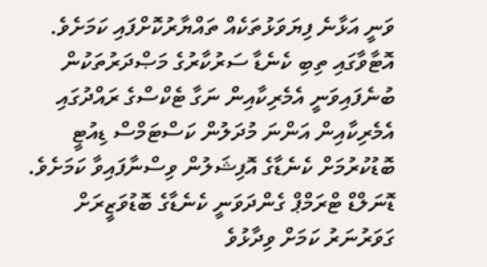ވަނީ އަޅާނެ ފިޔަވަޅުތަކެއް ތައްޔާރުކޮށްފައި ކަމަށެވެ. އޮޓާވާގައި ތިބި ކެނެޑާ ސަރުކާރުގެ މަޞްދަރުތަކުން ބުނެފައިވަނީ އެމެރިކާއިން ނަގާ ޓެކްސްގެ ރައްދުގައި އެމެރިކާއިން އަންނަ މުދަލުން ކަސްޓަމްސް ޑިއުޓީ ބޮޑުކުރުމަށް ކެނެޑާގެ އޮފިޝަލުން ވިސްނާފައިވާ ކަމަށެވެ.
ޑޮނަލްޑް ޓްރަމްޕް ގެންދަވަނީ ކެނެޑާގެ ބޮޑުވަޒީރަށް ގަވަރުނަރު ކަމަށް ވިދާޅުވެ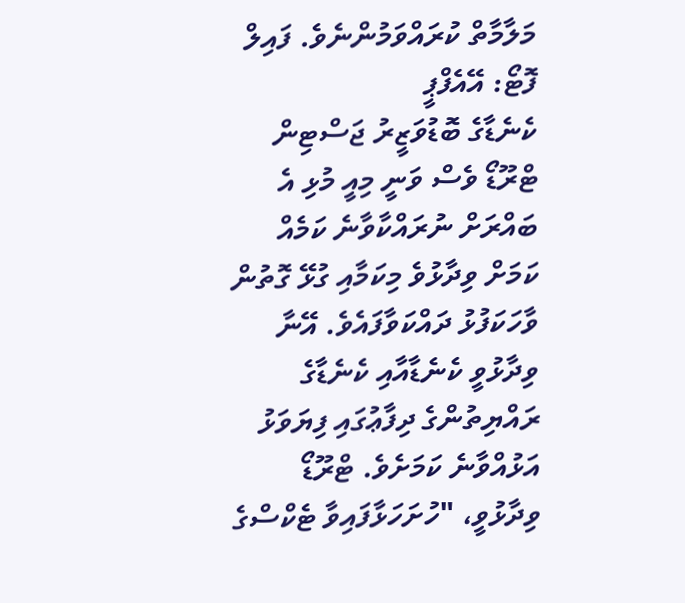މަލާމާތް ކުރައްވަމުންނެވެ. ފައިލް ފޮޓޯ: އޭއެފްޕީ
ކެނެޑާގެ ބޮޑުވަޒީރު ޖަސްޓިން ޓްރޫޑޯ ވެސް ވަނީ މިއީ މުޅި އެ ބައްރަށް ނުރައްކާވާނެ ކަމެއް ކަމަށް ވިދާޅުވެ މިކަމާއި ގުޅޭ ގޮތުން ވާހަކަފުޅު ދައްކަވާފައެވެ. އޭނާ ވިދާޅުވީ ކެނެޑާއާއި ކެނެޑާގެ ރައްޔިތުންގެ ދިފާޢުގައި ފިޔަވަޅު އަޅުއްވާނެ ކަމަށެވެ. ޓްރޫޑޯ ވިދާޅުވީ، "ހުށަހަޅާފައިވާ ޓެކްސްގެ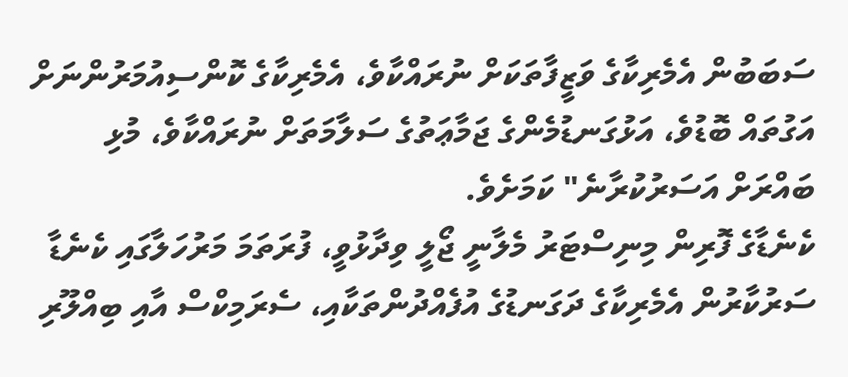ސަބަބުން އެމެރިކާގެ ވަޒީފާތަކަށް ނުރައްކާވެ، އެމެރިކާގެ ކޮންސިއުމަރުންނަށް އަގުތައް ބޮޑުވެ، އަޅުގަނޑުމެންގެ ޖަމާޢަތުގެ ސަލާމަތަށް ނުރައްކާވެ، މުޅި ބައްރަށް އަސަރުކުރާނެ" ކަމަށެވެ.
ކެނެޑާގެ ފޮރިން މިނިސްޓަރު މެލާނީ ޖޯލީ ވިދާޅުވީ، ފުރަތަމަ މަރުހަލާގައި ކެނެޑާ ސަރުކާރުން އެމެރިކާގެ ދަގަނޑުގެ އުފެއްދުންތަކާއި، ސެރަމިކްސް އާއި ބިއްލޫރި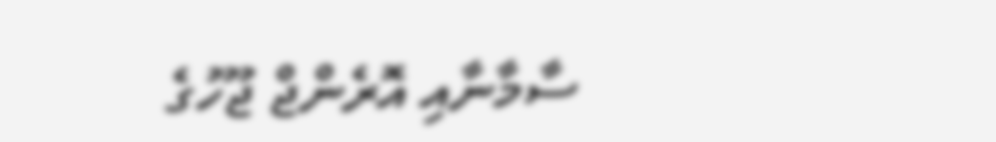ސާމާނާއި އޮރެންޖް ޖޫހުގެ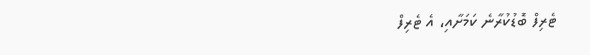ޓެރިފް ބޮޑުކުރާނެ ކަމަށާއި، އެ ޓެރިފް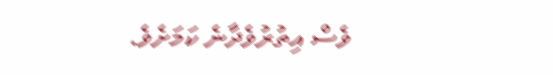ވެސް އިތުރުވެދާނެ ކަމަށެވެ.